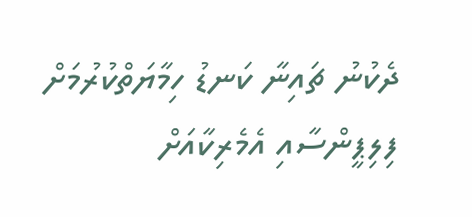ދެކުނު ޗައިނާ ކަނޑު ހިމާޔަތްކުރުމަށް ފިލިޕީންސާއި އެމެރިކާއަށް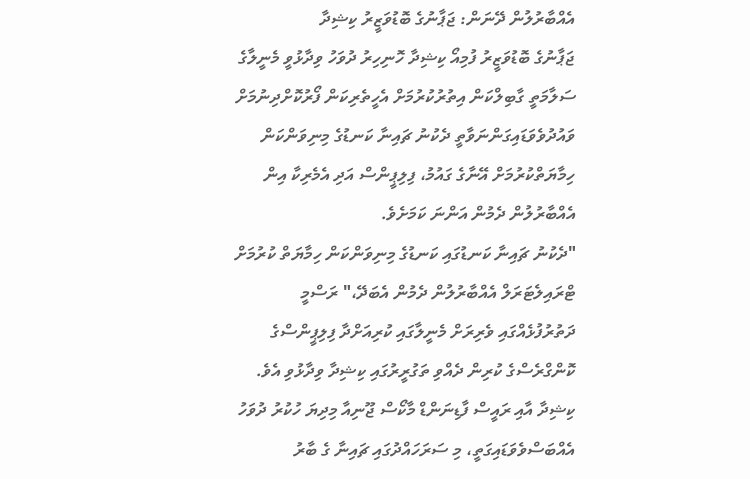އެއްބާރުލުން ދޭނަން: ޖަޕާނުގެ ބޮޑުވަޒީރު ކިޝިދާ
ޖަޕާނުގެ ބޮޑުވަޒީރު ފުމިއޯ ކިޝިދާ ހޮނިހިރު ދުވަހު ވިދާޅުވީ މެނީލާގެ ސަލާމަތީ ގާބިލްކަން އިތުރުކުރުމަށް އެހީތެރިކަން ފޯރުކޮށްދިނުމަށް ވައުދުވެވަޑައިގަންނަވާތީ ދެކުނު ޗައިނާ ކަނޑުގެ މިނިވަންކަން ހިމާޔަތްކުރުމަށް އޭނާގެ ގައުމު، ފިލިޕީންސް އަދި އެމެރިކާ އިން އެއްބާރުލުން ދެމުން އަންނަ ކަމަށެވެ.
"ދެކުނު ޗައިނާ ކަނޑުގައި ކަނޑުގެ މިނިވަންކަން ހިމާޔަތް ކުރުމަށް ޓްރައިލެޓަރަލް އެއްބާރުލުން ދެމުން އެބަދޭ،" ރަސްމީ ދަތުރުފުޅެއްގައި ވެރިރަށް މެނީލާގައި ކުރިއަށްދާ ފިލިޕީންސްގެ ކޮންގްރެސްގެ ކުރިން ދެއްވި ތަގުރީރުގައި ކިޝިދާ ވިދާޅުވި އެވެ.
ކިޝިދާ އާއި ރައީސް ފާޑިނަންޑް މާކޯސް ޖޫނިއާ މިދިޔަ ހުކުރު ދުވަހު އެއްބަސްވެވަޑައިގަތީ، މި ސަރަހައްދުގައި ޗައިނާ ގެ ބާރު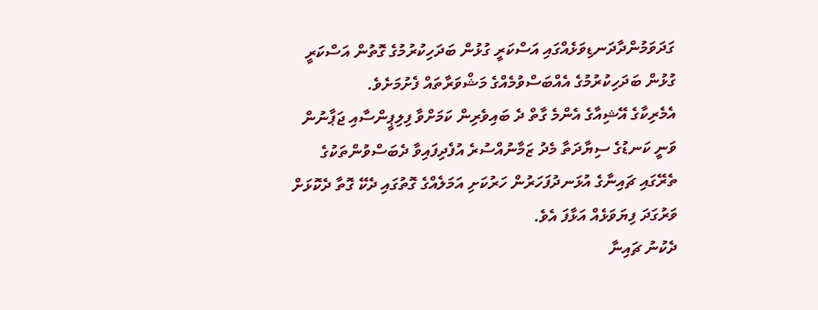ގަދަވަމުންދާދަނޑިވަޅެއްގައި އަސްކަރީ ގުޅުން ބަދަހިކުރުމުގެ ގޮތުން އަސްކަރީ ގުޅުން ބަދަހިކުރުމުގެ އެއްބަސްވުމެއްގެ މަޝްވަރާތައް ފެށުމަށެވެ.
އެމެރިކާގެ އޭޝިއާގެ އެންމެ ގާތް ދެ ބައިވެރިން ކަމަށްވާ ފިލިޕީންސާއި ޖަޕާނުން ވަނީ ކަނޑުގެ ސިޔާދަތާ މެދު ޒަމާނުއްސުރެ އުފެދިފައިވާ ދެބަސްވުންތަކުގެ ތެރޭގައި ޗައިނާގެ އުޅަނދުފަހަރުން ހަރުކަށި އަމަލެއްގެ ގޮތުގައި ދެކޭ ގޮތާ ދެކޮޅަށް ވަރުގަދަ ފިޔަވަޅެއް އަޅާފަ އެވެ.
ދެކުނު ޗައިނާ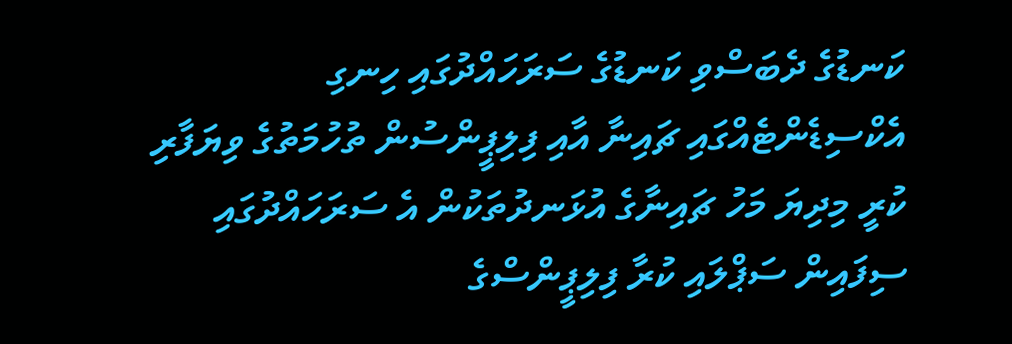ކަނޑުގެ ދެބަސްވި ކަނޑުގެ ސަރަހައްދުގައި ހިނގި އެކްސިޑެންޓެއްގައި ޗައިނާ އާއި ފިލިޕީންސުން ތުހުމަތުގެ ވިޔަފާރި ކުރީ މިދިޔަ މަހު ޗައިނާގެ އުޅަނދުތަކުން އެ ސަރަހައްދުގައި ސިފައިން ސަޕްލައި ކުރާ ފިލިޕީންސްގެ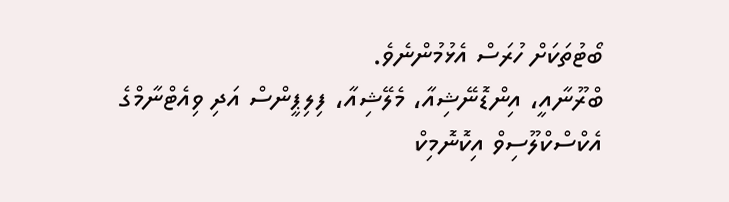ބޯޓުތަކަށް ހުރަސް އެޅުމުންނެވެ.
ބްރޫނާއީ، އިންޑޮނޭޝިއާ، މެލޭޝިއާ، ފިލިޕީންސް އަދި ވިއެޓްނާމްގެ އެކްސްކްލޫސިވް އިކޮނޮމިކް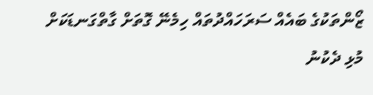ޒޯންތަކުގެ ބައެއް ސަރަހައްދުތައް ހިމެނޭ ގޮތަށް ގާތްގަނޑަކަށް މުޅި ދެކުނު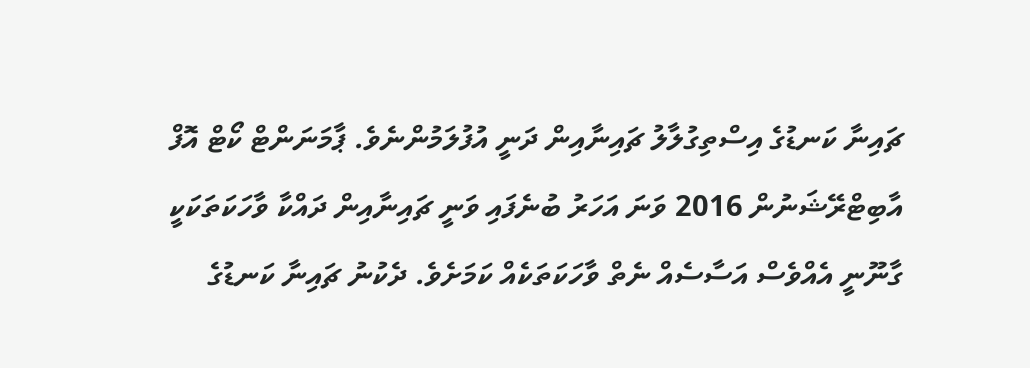ޗައިނާ ކަނޑުގެ އިސްތިގުލާލު ޗައިނާއިން ދަނީ އުފުލަމުންނެވެ. ޕާމަނަންޓް ކޯޓް އޮފް އާބިޓްރޭޝަނުން 2016 ވަނަ އަހަރު ބުނެފައި ވަނީ ޗައިނާއިން ދައްކާ ވާހަކަތަކަކީ ގާނޫނީ އެއްވެސް އަސާސެއް ނެތް ވާހަކަތަކެއް ކަމަށެވެ. ދެކުނު ޗައިނާ ކަނޑުގެ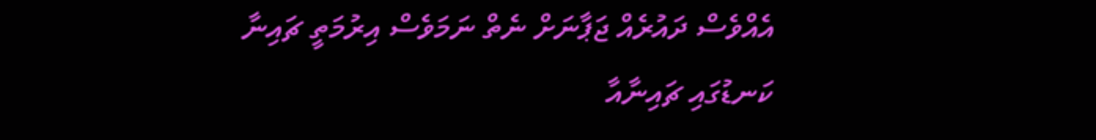އެއްވެސް ދައުރެއް ޖަޕާނަށް ނެތް ނަމަވެސް އިރުމަތީ ޗައިނާ ކަނޑުގައި ޗައިނާއާ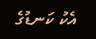އެކު ކަނޑުގެ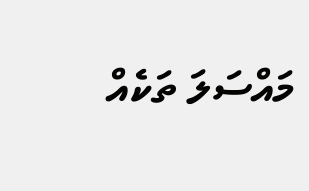މައްސަލަ ތަކެއް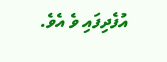އުފެދިފައި ވެ އެވެ.